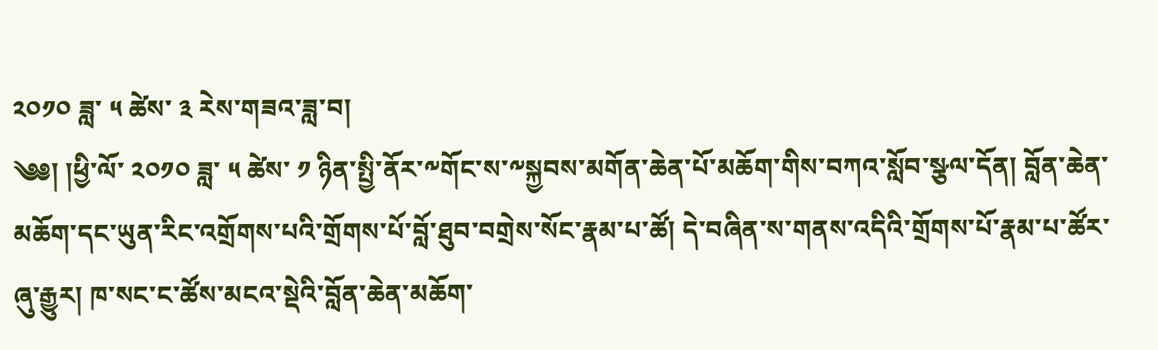༢༠༡༠ ཟླ་ ༥ ཚེས་ ༣ རེས་གཟའ་ཟླ་བ།
༄༅། །ཕྱི་ལོ་ ༢༠༡༠ ཟླ་ ༥ ཚེས་ ༡ ཉིན་སྤྱི་ནོར་༸གོང་ས་༸སྐྱབས་མགོན་ཆེན་པོ་མཆོག་གིས་བཀའ་སློབ་སྩལ་དོན། བློན་ཆེན་མཆོག་དང་ཡུན་རིང་འགྲོགས་པའི་གྲོགས་པོ་བློ་ཐུབ་བགྲེས་སོང་རྣམ་པ་ཚོ། དེ་བཞིན་ས་གནས་འདིའི་གྲོགས་པོ་རྣམ་པ་ཚོར་ཞུ་རྒྱུར། ཁ་སང་ང་ཚོས་མངའ་སྡེའི་བློན་ཆེན་མཆོག་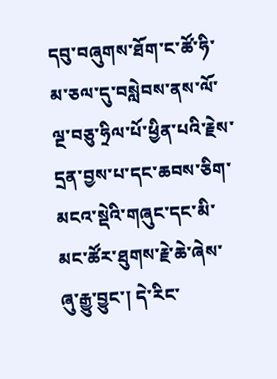དབུ་བཞུགས་ཐོག་ང་ཚོ་ཧི་མ་ཅལ་དུ་བསླེབས་ནས་ལོ་ལྔ་བཅུ་ཧྲིལ་པོ་ཕྱིན་པའི་རྗེས་དྲན་བྱས་པ་དང་ཆབས་ཅིག་མངའ་སྡེའི་གཞུང་དང་མི་མང་ཚོར་ཐུགས་རྗེ་ཆེ་ཞེས་ཞུ་རྒྱུ་བྱུང་། དེ་རིང་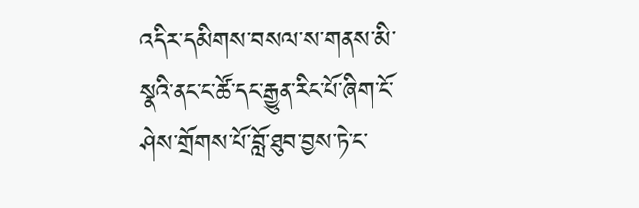འདིར་དམིགས་བསལ་ས་གནས་མི་སྣའི་ནང་ང་ཚོ་དང་རྒྱུན་རིང་པོ་ཞིག་ངོ་ཤེས་གྲོགས་པོ་བློ་ཐུབ་བྱས་ཏེ་ང་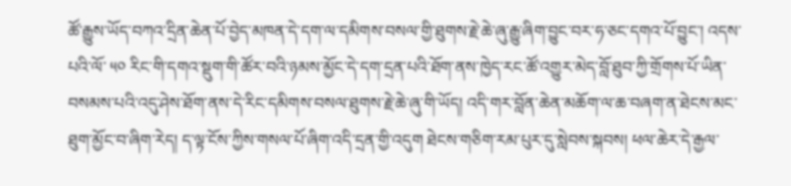ཚོ་རྒྱུས་ཡོད་བཀའ་དྲིན་ཆེན་པོ་བྱེད་མཁན་དེ་དག་ལ་དམིགས་བསལ་གྱི་ཐུགས་རྗེ་ཆེ་ཞུ་རྒྱུ་ཞིག་བྱུང་བར་ཧ་ཅང་དགའ་པོ་བྱུང་། འདས་པའི་ལོ་ ༥༠ རིང་གི་དགའ་སྡུག་གི་ཚོར་བའི་ཉམས་མྱོང་དེ་དག་དྲན་པའི་ཐོག་ནས་ཁྱེད་རང་ཚོ་འགྱུར་མེད་བློ་ཐུབ་ཀྱི་གྲོགས་པོ་ཡིན་བསམས་པའི་འདུ་ཤེས་ཐོག་ནས་དེ་རིང་དམིགས་བསལ་ཐུགས་རྗེ་ཆེ་ཞུ་གི་ཡོད། འདི་གར་བློན་ཆེན་མཆོག་ལ་ཆ་བཞག་ན་ཐེངས་མང་ཐུག་མྱོང་བ་ཞིག་རེད། ད་ལྟ་ངོས་ཀྱིས་གསལ་པོ་ཞིག་འདི་དྲན་གྱི་འདུག ཐེངས་གཅིག་རམ་པུར་དུ་སླེབས་སྐབས། ཕལ་ཆེར་དེ་རྒྱལ་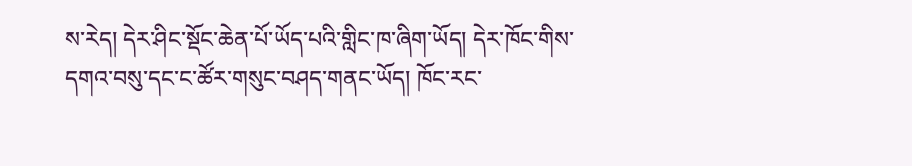ས་རེད། དེར་ཤིང་སྡོང་ཆེན་པོ་ཡོད་པའི་གླིང་ཁ་ཞིག་ཡོད། དེར་ཁོང་གིས་དགའ་བསུ་དང་ང་ཚོར་གསུང་བཤད་གནང་ཡོད། ཁོང་རང་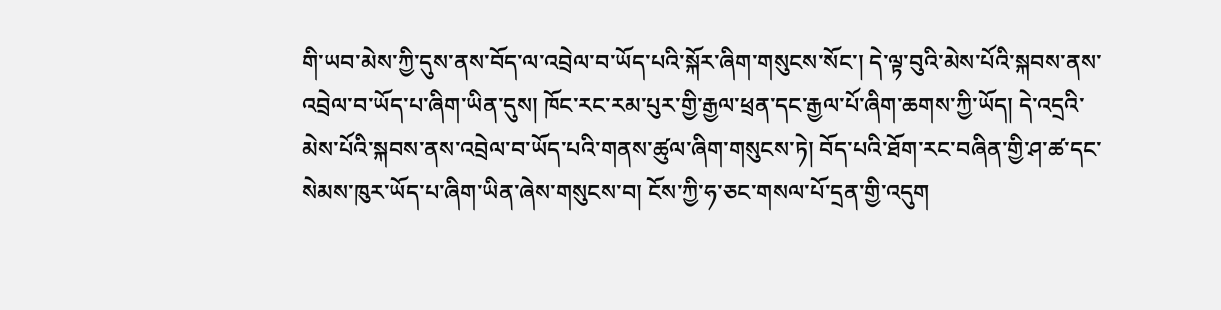གི་ཡབ་མེས་ཀྱི་དུས་ནས་བོད་ལ་འབྲེལ་བ་ཡོད་པའི་སྐོར་ཞིག་གསུངས་སོང་། དེ་ལྟ་བུའི་མེས་པོའི་སྐབས་ནས་འབྲེལ་བ་ཡོད་པ་ཞིག་ཡིན་དུས། ཁོང་རང་རམ་པུར་གྱི་རྒྱལ་ཕྲན་དང་རྒྱལ་པོ་ཞིག་ཆགས་ཀྱི་ཡོད། དེ་འདྲའི་མེས་པོའི་སྐབས་ནས་འབྲེལ་བ་ཡོད་པའི་གནས་ཚུལ་ཞིག་གསུངས་ཏེ། བོད་པའི་ཐོག་རང་བཞིན་གྱི་ཤ་ཚ་དང་སེམས་ཁུར་ཡོད་པ་ཞིག་ཡིན་ཞེས་གསུངས་བ། ངོས་ཀྱི་ཧ་ཅང་གསལ་པོ་དྲན་གྱི་འདུག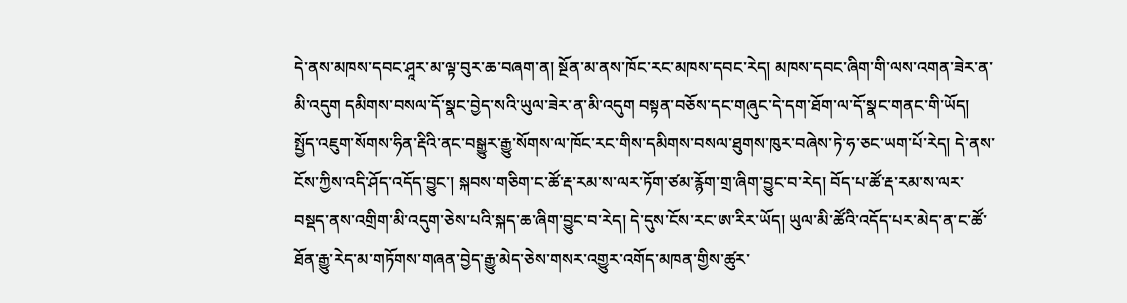དེ་ནས་མཁས་དབང་ཤཱར་མ་ལྟ་བུར་ཆ་བཞག་ན། སྔོན་མ་ནས་ཁོང་རང་མཁས་དབང་རེད། མཁས་དབང་ཞིག་གི་ལས་འགན་ཟེར་ན་མི་འདུག དམིགས་བསལ་དོ་སྣང་བྱེད་སའི་ཡུལ་ཟེར་ན་མི་འདུག བསྟན་བཅོས་དང་གཞུང་དེ་དག་ཐོག་ལ་དོ་སྣང་གནང་གི་ཡོད། སྤྱོད་འཇུག་སོགས་ཧིན་རྡིའི་ནང་བསྒྱུར་རྒྱུ་སོགས་ལ་ཁོང་རང་གིས་དམིགས་བསལ་ཐུགས་ཁུར་བཞེས་ཏེ་ཧ་ཅང་ཡག་པོ་རེད། དེ་ནས་ངོས་ཀྱིས་འདི་ཤོད་འདོད་བྱུང་། སྐབས་གཅིག་ང་ཚོ་རྡ་རམ་ས་ལར་ཏོག་ཙམ་རྙོག་གྲ་ཞིག་བྱུང་བ་རེད། བོད་པ་ཚོ་རྡ་རམ་ས་ལར་བསྡད་ནས་འགྲིག་མི་འདུག་ཅེས་པའི་སྐད་ཆ་ཞིག་བྱུང་བ་རེད། དེ་དུས་ངོས་རང་ཨ་རིར་ཡོད། ཡུལ་མི་ཚོའི་འདོད་པར་མེད་ན་ང་ཚོ་ཐོན་རྒྱུ་རེད་མ་གཏོགས་གཞན་བྱེད་རྒྱུ་མེད་ཅེས་གསར་འགྱུར་འགོད་མཁན་གྱིས་ཚུར་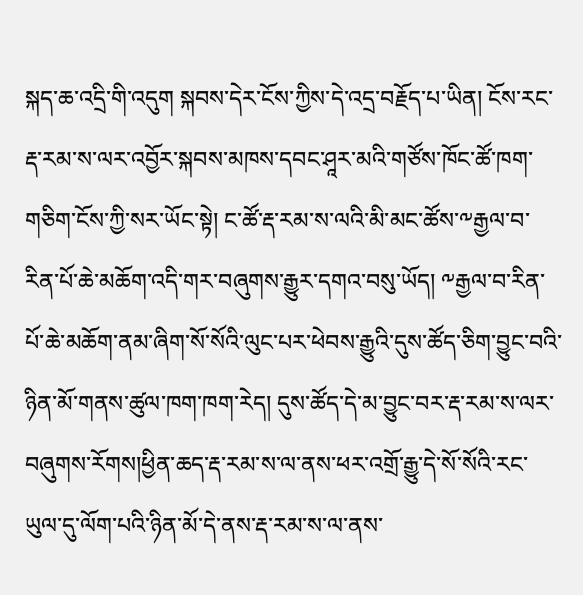སྐད་ཆ་འདྲི་གི་འདུག སྐབས་དེར་ངོས་ཀྱིས་དེ་འདྲ་བརྗོད་པ་ཡིན། ངོས་རང་རྡ་རམ་ས་ལར་འབྱོར་སྐབས་མཁས་དབང་ཤཱར་མའི་གཙོས་ཁོང་ཚོ་ཁག་གཅིག་ངོས་ཀྱི་སར་ཡོང་སྟེ། ང་ཚོ་རྡ་རམ་ས་ལའི་མི་མང་ཚོས་༸རྒྱལ་བ་རིན་པོ་ཆེ་མཆོག་འདི་གར་བཞུགས་རྒྱུར་དགའ་བསུ་ཡོད། ༸རྒྱལ་བ་རིན་པོ་ཆེ་མཆོག་ནམ་ཞིག་སོ་སོའི་ལུང་པར་ཕེབས་རྒྱུའི་དུས་ཚོད་ཅིག་བྱུང་བའི་ཉིན་མོ་གནས་ཚུལ་ཁག་ཁག་རེད། དུས་ཚོད་དེ་མ་བྱུང་བར་རྡ་རམ་ས་ལར་བཞུགས་རོགས།ཕྱིན་ཆད་རྡ་རམ་ས་ལ་ནས་ཕར་འགྲོ་རྒྱུ་དེ་སོ་སོའི་རང་ཡུལ་དུ་ལོག་པའི་ཉིན་མོ་དེ་ནས་རྡ་རམ་ས་ལ་ནས་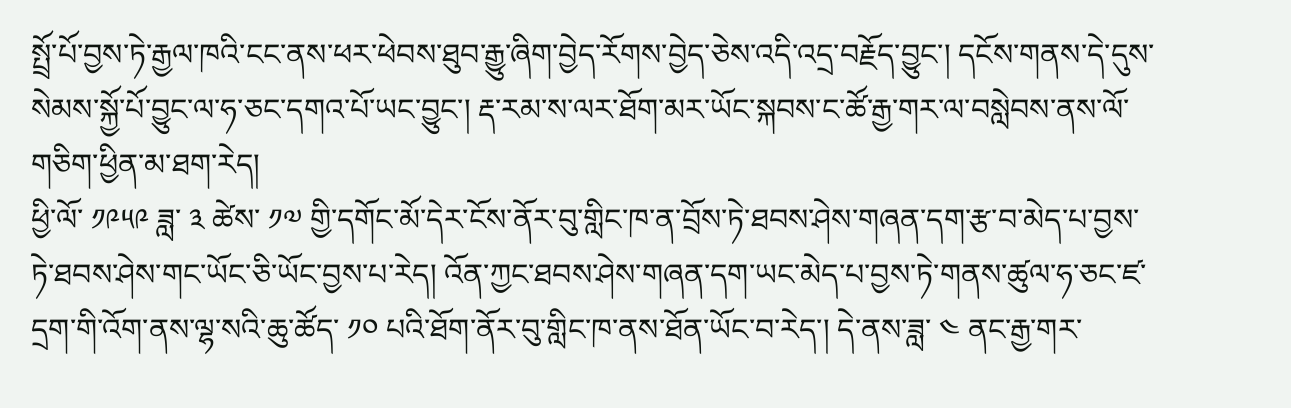སྤྲོ་པོ་བྱས་ཏེ་རྒྱལ་ཁའི་ངང་ནས་ཕར་ཕེབས་ཐུབ་རྒྱུ་ཞིག་བྱེད་རོགས་བྱེད་ཅེས་འདི་འདྲ་བརྗོད་བྱུང་། དངོས་གནས་དེ་དུས་སེམས་སྐྱོ་པོ་བྱུང་ལ་ཧ་ཅང་དགའ་པོ་ཡང་བྱུང་། རྡ་རམ་ས་ལར་ཐོག་མར་ཡོང་སྐབས་ང་ཚོ་རྒྱ་གར་ལ་བསླེབས་ནས་ལོ་གཅིག་ཕྱིན་མ་ཐག་རེད།
ཕྱི་ལོ་ ༡༩༥༩ ཟླ་ ༣ ཚེས་ ༡༧ གྱི་དགོང་མོ་དེར་ངོས་ནོར་བུ་གླིང་ཁ་ན་བྲོས་ཏེ་ཐབས་ཤེས་གཞན་དག་རྩ་བ་མེད་པ་བྱས་ཏེ་ཐབས་ཤེས་གང་ཡོང་ཅི་ཡོང་བྱས་པ་རེད། འོན་ཀྱང་ཐབས་ཤེས་གཞན་དག་ཡང་མེད་པ་བྱས་ཏེ་གནས་ཚུལ་ཧ་ཅང་ཛ་དྲག་གི་འོག་ནས་ལྷ་སའི་ཆུ་ཚོད་ ༡༠ པའི་ཐོག་ནོར་བུ་གླིང་ཁ་ནས་ཐོན་ཡོང་བ་རེད་། དེ་ནས་ཟླ་ ༤ ནང་རྒྱ་གར་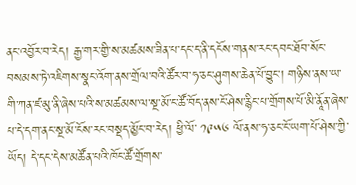ནང་འབྱོར་བ་རེད། རྒྱ་གར་གྱི་ས་མཚམས་ཟིན་པ་དང་ད་ནི་དངོས་གནས་རང་དབང་ཐོབ་སོང་བསམས་ཏེ་འཇིགས་སྣང་འོག་ནས་གྲོལ་བའི་ཚོར་བ་ཧ་ཅང་ཤུགས་ཆེན་པོ་བྱུང་། གཉིས་ནས་ཡ་གི་ཀན་ཛ་མུ་ནི་ཞེས་པའི་ས་མཚམས་ལ་སྔ་མོ་ང་ཚོ་བོད་ནས་ངོ་ཤེས་རྙིང་པ་གྲོགས་པོ་མི་ནཱོན་ཞེས་པ་དེ་དག་ནང་སྔ་མོ་ངོས་རང་བསྡད་མྱོང་བ་རེད། ཕྱི་ལོ་ ༡༩༥༦ ལོ་ནས་ཧ་ཅང་ངོ་ཡག་པོ་ཤེས་ཀྱི་ཡོད། དེ་དང་དེས་མཚོན་པའི་ཁོང་ཚོ་གྲོགས་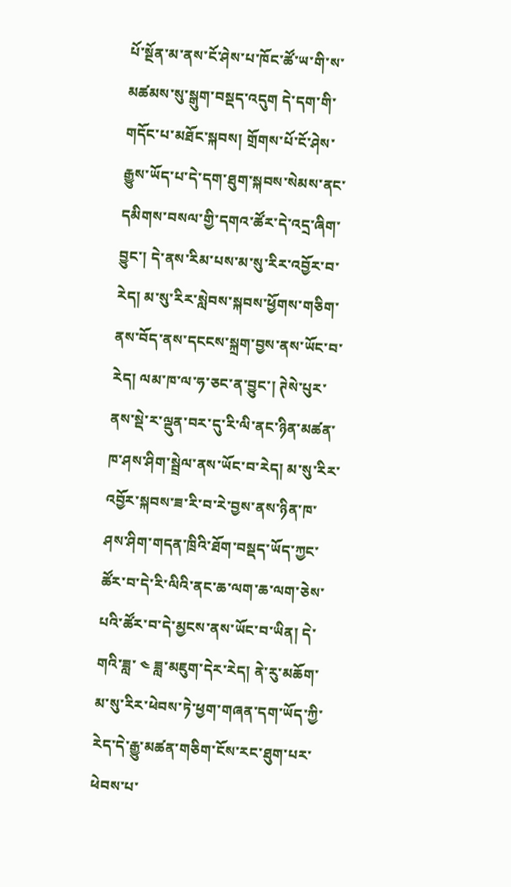པོ་སྔོན་མ་ནས་ངོ་ཤེས་པ་ཁོང་ཚོ་ཡ་གི་ས་མཚམས་སུ་སྒུག་བསྡད་འདུག དེ་དག་གི་གདོང་པ་མཐོང་སྐབས། གྲོགས་པོ་ངོ་ཤེས་རྒྱུས་ཡོད་པ་དེ་དག་ཐུག་སྐབས་སེམས་ནང་དམིགས་བསལ་གྱི་དགའ་ཚོར་དེ་འདྲ་ཞིག་བྱུང་། དེ་ནས་རིམ་པས་མ་སུ་རིར་འབྱོར་བ་རེད། མ་སུ་རིར་སླེབས་སྐབས་ཕྱོགས་གཅིག་ནས་བོད་ནས་དངངས་སྐྲག་བྱས་ནས་ཡོང་བ་རེད། ལམ་ཁ་ལ་ཧ་ཅང་ན་བྱུང་། ཊེསེ་པུར་ནས་སྡེ་ར་ལྡུན་བར་དུ་རི་ལི་ནང་ཉིན་མཚན་ཁ་ཤས་ཤིག་སྦྲེལ་ནས་ཡོང་བ་རེད། མ་སུ་རིར་འབྱོར་སྐབས་ཟ་རི་བ་རེ་བྱས་ནས་ཉིན་ཁ་ཤས་ཤིག་གདན་ཁྲིའི་ཐོག་བསྡད་ཡོད་ཀྱང་ཚོར་བ་དེ་རི་ལིའི་ནང་ཆ་ལག་ཆ་ལག་ཅེས་པའི་ཚོར་བ་དེ་མྱངས་ནས་ཡོང་བ་ཡིན། དེ་གའི་ཟླ་ ༤ ཟླ་མཇུག་དེར་རེད། ནེ་རུ་མཆོག་མ་སུ་རིར་ཕེབས་ཏེ་ཕྱག་གཞན་དག་ཡོད་ཀྱི་རེད་དེ་རྒྱུ་མཚན་གཅིག་ངོས་རང་ཐུག་པར་ཕེབས་པ་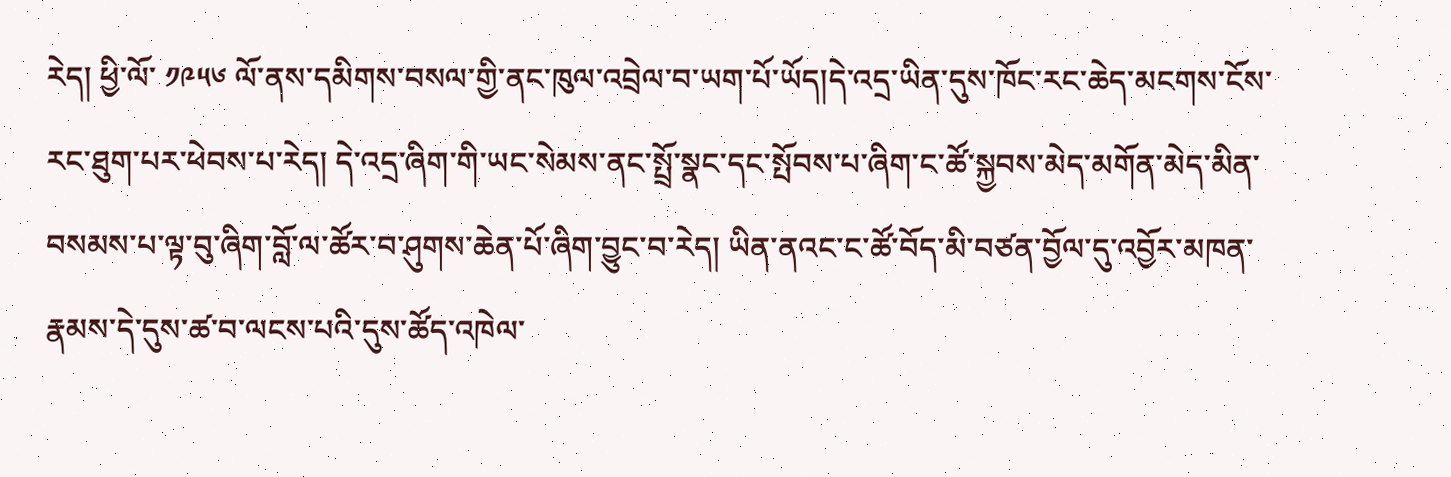རེད། ཕྱི་ལོ་ ༡༩༥༦ ལོ་ནས་དམིགས་བསལ་གྱི་ནང་ཁུལ་འབྲེལ་བ་ཡག་པོ་ཡོད།དེ་འདྲ་ཡིན་དུས་ཁོང་རང་ཆེད་མངགས་ངོས་རང་ཐུག་པར་ཕེབས་པ་རེད། དེ་འདྲ་ཞིག་གི་ཡང་སེམས་ནང་སྤྲོ་སྣང་དང་སྤོབས་པ་ཞིག་ང་ཚོ་སྐྱབས་མེད་མགོན་མེད་མིན་བསམས་པ་ལྟ་བུ་ཞིག་བློ་ལ་ཚོར་བ་ཤུགས་ཆེན་པོ་ཞིག་བྱུང་བ་རེད། ཡིན་ནའང་ང་ཚོ་བོད་མི་བཙན་བྱོལ་དུ་འབྱོར་མཁན་རྣམས་དེ་དུས་ཚ་བ་ལངས་པའི་དུས་ཚོད་འཁེལ་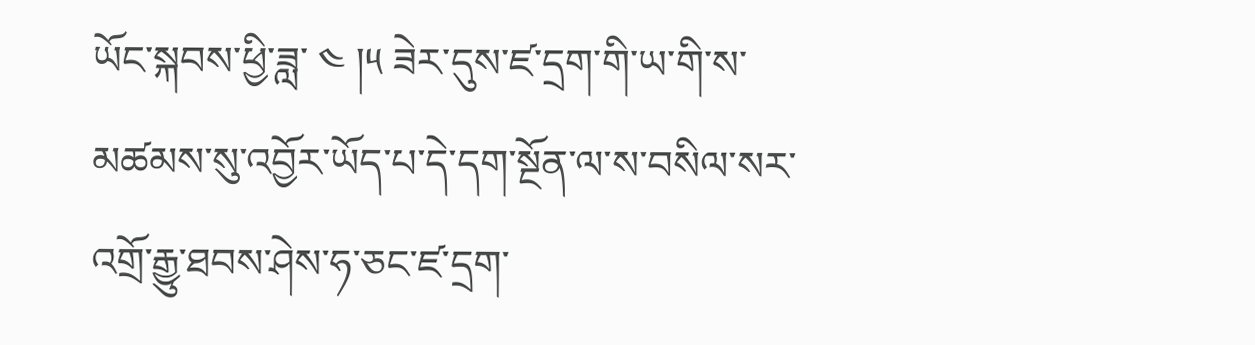ཡོང་སྐབས་ཕྱི་ཟླ་ ༤ །༥ ཟེར་དུས་ཛ་དྲག་གི་ཡ་གི་ས་མཚམས་སུ་འབྱོར་ཡོད་པ་དེ་དག་སྔོན་ལ་ས་བསིལ་སར་འགྲོ་རྒྱུ་ཐབས་ཤེས་ཧ་ཅང་ཛ་དྲག་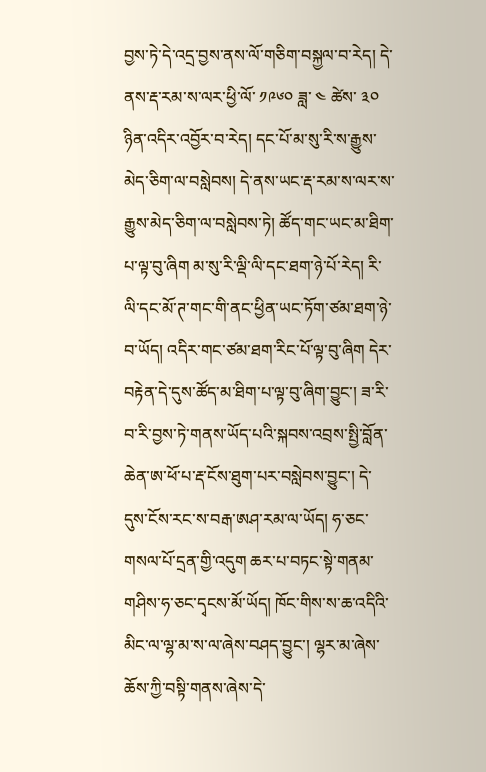བྱས་ཏེ་དེ་འདྲ་བྱས་ནས་ལོ་གཅིག་བསྐྱལ་བ་རེད། དེ་ནས་རྡ་རམ་ས་ལར་ཕྱི་ལོ་ ༡༩༦༠ ཟླ་ ༤ ཚེས་ ༣༠ ཉིན་འདིར་འབྱོར་བ་རེད། དང་པོ་མ་སུ་རི་ས་རྒྱུས་མེད་ཅིག་ལ་བསླེབས། དེ་ནས་ཡང་རྡ་རམ་ས་ལར་ས་རྒྱུས་མེད་ཅིག་ལ་བསླེབས་ཏེ། ཚོད་གང་ཡང་མ་ཐིག་པ་ལྟ་བུ་ཞིག མ་སུ་རི་ལྡི་ལི་དང་ཐག་ཉེ་པོ་རེད། རི་ལི་དང་མོ་ཊ་གང་གི་ནང་ཕྱིན་ཡང་ཏོག་ཙམ་ཐག་ཉེ་བ་ཡོད། འདིར་གང་ཙམ་ཐག་རིང་པོ་ལྟ་བུ་ཞིག དེར་བརྟེན་དེ་དུས་ཚོད་མ་ཐིག་པ་ལྟ་བུ་ཞིག་བྱུང་། ཟ་རི་བ་རི་བྱས་ཏེ་གནས་ཡོད་པའི་སྐབས་འབྲས་སྤྱི་བློན་ཆེན་ཨ་ཕོ་པ་རྡ་ངོས་ཐུག་པར་བསླེབས་བྱུང་། དེ་དུས་ངོས་རང་ས་བརྒ་ཨཤ་རམ་ལ་ཡོད། ཧ་ཅང་གསལ་པོ་དྲན་གྱི་འདུག ཆར་པ་བཏང་སྟེ་གནམ་གཤིས་ཧ་ཅང་དྭངས་མོ་ཡོད། ཁོང་གིས་ས་ཆ་འདིའི་མིང་ལ་ལྷ་མ་ས་ལ་ཞེས་བཤད་བྱུང་། ལྷར་མ་ཞེས་ཆོས་ཀྱི་བསྟི་གནས་ཞེས་དེ་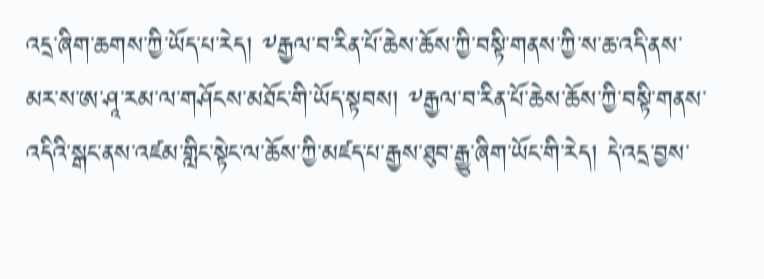འདྲ་ཞིག་ཆགས་ཀྱི་ཡོད་པ་རེད། ༸རྒྱལ་བ་རིན་པོ་ཆེས་ཆོས་ཀྱི་བསྟི་གནས་ཀྱི་ས་ཆ་འདི་ནས་མར་ས་ཨ་ཤཱ་རམ་ལ་གཤོངས་མཐོང་གི་ཡོད་སྟབས། ༸རྒྱལ་བ་རིན་པོ་ཆེས་ཆོས་ཀྱི་བསྟི་གནས་འདིའི་སྒང་ནས་འཛམ་གླིང་སྟེང་ལ་ཆོས་ཀྱི་མཛད་པ་རྒྱས་ཐུབ་རྒྱུ་ཞིག་ཡོང་གི་རེད། དེ་འདྲ་བྱས་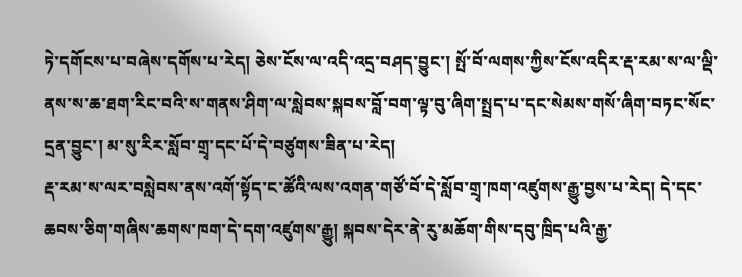ཏེ་དགོངས་པ་བཞེས་དགོས་པ་རེད། ཅེས་ངོས་ལ་འདི་འདྲ་བཤད་བྱུང་། སྤོ་བོ་ལགས་ཀྱིས་ངོས་འདིར་རྡ་རམ་ས་ལ་ལྡི་ནས་ས་ཆ་ཐག་རིང་བའི་ས་གནས་ཤིག་ལ་སླེབས་སྐབས་བློ་བག་ལྟ་བུ་ཞིག་སྤྲད་པ་དང་སེམས་གསོ་ཞིག་བཏང་སོང་དྲན་བྱུང་། མ་སུ་རིར་སློབ་གྲྭ་དང་པོ་དེ་བཙུགས་ཟིན་པ་རེད།
རྡ་རམ་ས་ལར་བསླེབས་ནས་འགོ་སྟོད་ང་ཚོའི་ལས་འགན་གཙོ་བོ་དེ་སློབ་གྲྭ་ཁག་འཛུགས་རྒྱུ་བྱས་པ་རེད། དེ་དང་ཆབས་ཅིག་གཞིས་ཆགས་ཁག་དེ་དག་འཛུགས་རྒྱུ། སྐབས་དེར་ནེ་རུ་མཆོག་གིས་དབུ་ཁྲིད་པའི་རྒྱ་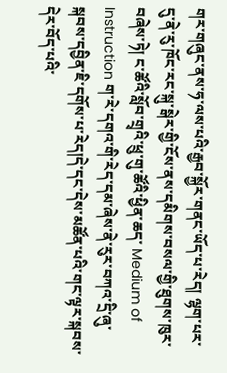གར་གཞུང་ནས་ཧ་ལས་པའི་རྒྱབ་སྐྱོར་གནང་ཡོད་པ་རེད། ལྷག་པར་དུ་ནེ་རུ་ཁོང་རང་སྐུ་སྒེར་གྱི་ངོས་ནས་དམིགས་བསལ་གྱི་ཐུགས་ཁུར་བཞེས་ཏེ། ང་ཚོའི་སློབ་གྲྭའི་ཕྲུ་གུ་ཚོའི་ཕྱིན་ཆད་ Medium of Instruction ག་རེ་དགའ་གི་རེད་དམ་ཞེས་ནེ་རུར་བཀའ་དྲི་ཞུ་སྐབས་དབྱིན་ཇི་དགོས་པ་རེད།དེ་དང་དེས་མཚོན་པའི་གང་ལྟར་སྐབས་དེར་བོད་པའི་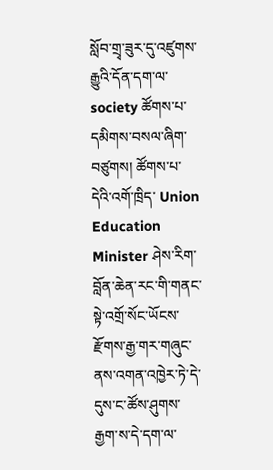སློབ་གྲྭ་ཟུར་དུ་འཛུགས་རྒྱུའི་དོན་དག་ལ་ society ཚོགས་པ་དམིགས་བསལ་ཞིག་བཙུགས། ཚོགས་པ་དེའི་འགོ་ཁྲིད་ Union Education Minister ཤེས་རིག་བློན་ཆེན་རང་གི་གནང་སྟེ་འགྲོ་སོང་ཡོངས་རྫོགས་རྒྱ་གར་གཞུང་ནས་འགན་འཁྱེར་ཏེ་དེ་དུས་ང་ཚོས་ཤུགས་རྒྱག་ས་དེ་དག་ལ་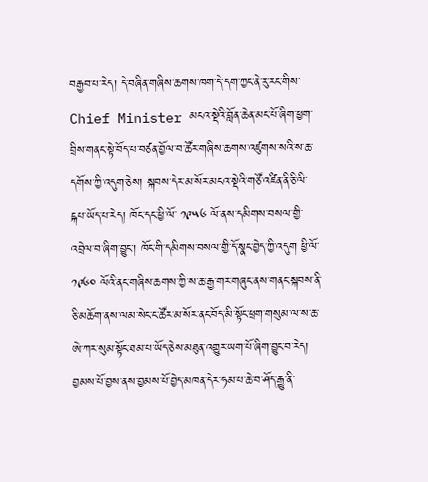བརྒྱབ་པ་རེད། དེ་བཞིན་གཞིས་ཆགས་ཁག་དེ་དག་ཀྱང་ནེ་རུ་རང་གིས་ Chief Minister མངའ་སྡེའི་བློན་ཆེན་མང་པོ་ཞིག་ཕྱག་བྲིས་གནང་སྟེ་བོད་པ་བཙན་བྱོལ་བ་ཚོར་གཞིས་ཆགས་འཛུགས་སའི་ས་ཆ་དགོས་ཀྱི་འདུག་ཅེས། སྐབས་དེར་མ་སོར་མངའ་སྡེའི་གཙོ་འཛིན་ནི་ཅི་ལི་ངྐཔ་ཡོད་པ་རེད། ཁོང་དང་ཕྱི་ལོ་ ༡༩༥༦ ལོ་ནས་དམིགས་བསལ་གྱི་འབྲེལ་བ་ཞིག་བྱུང་། ཁོང་གི་དམིགས་བསལ་གྱི་དོ་སྣང་བྱེད་ཀྱི་འདུག ཕྱི་ལོ་ ༡༩༦༠ ལོའི་ནང་གཞིས་ཆགས་ཀྱི་ས་ཆ་རྒྱ་གར་གཞུང་ནས་གནང་སྐབས་ནི་ཅི་མཆོག་ནས་ལམ་སེང་ང་ཚོར་མ་སོར་ནང་བོད་མི་སྟོང་ཕྲག་གསུམ་ལ་ས་ཆ་ཨེ་ཀར་སུམ་སྟོང་ཐམ་པ་ཡོད་ཅེས་མཐུན་འགྱུར་ཡག་པོ་ཞིག་བྱུང་བ་རེད། བྱམས་པོ་བྱས་ནས་བྱམས་པོ་བྱེད་མཁན་དེར་ཧམ་པ་ཆེ་བ་ཤོད་རྒྱུ་ནི་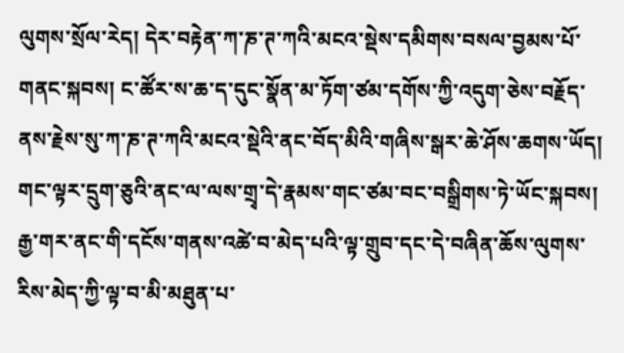ལུགས་སྲོལ་རེད། དེར་བརྟེན་ཀ་ཎ་ཊ་ཀའི་མངའ་སྡེས་དམིགས་བསལ་བྱམས་པོ་གནང་སྐབས། ང་ཚོར་ས་ཆ་ད་དུང་སྣོན་མ་ཏོག་ཙམ་དགོས་ཀྱི་འདུག་ཅེས་བརྗོད་ནས་རྗེས་སུ་ཀ་ཎ་ཊ་ཀའི་མངའ་སྡེའི་ནང་བོད་མིའི་གཞིས་སྒར་ཆེ་ཤོས་ཆགས་ཡོད། གང་ལྟར་དྲུག་ཅུའི་ནང་ལ་ལས་གྲྭ་དེ་རྣམས་གང་ཙམ་བང་བསྒྲིགས་ཏེ་ཡོང་སྐབས། རྒྱ་གར་ནང་གི་དངོས་གནས་འཚེ་བ་མེད་པའི་ལྟ་གྲུབ་དང་དེ་བཞིན་ཆོས་ལུགས་རིས་མེད་ཀྱི་ལྟ་བ་མི་མཐུན་པ་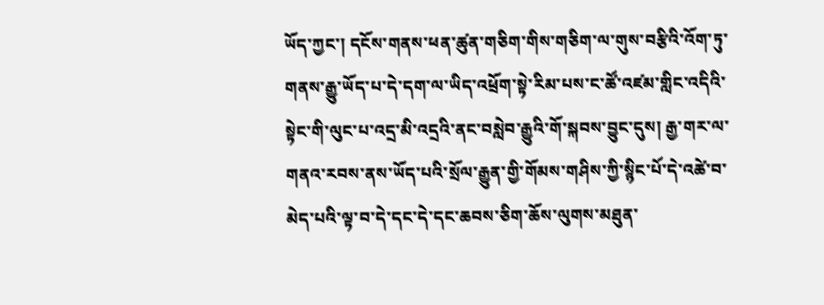ཡོད་ཀྱང་། དངོས་གནས་ཕན་ཚུན་གཅིག་གིས་གཅིག་ལ་གུས་བརྩིའི་འོག་ཏུ་གནས་རྒྱུ་ཡོད་པ་དེ་དག་ལ་ཡིད་འཕྲོག་སྟེ་རིམ་པས་ང་ཚོ་འཛམ་གླིང་འདིའི་སྟེང་གི་ལུང་པ་འདྲ་མི་འདྲའི་ནང་བསླེབ་རྒྱུའི་གོ་སྐབས་བྱུང་དུས། རྒྱ་གར་ལ་གནའ་རབས་ནས་ཡོད་པའི་སྲོལ་རྒྱུན་གྱི་གོམས་གཤིས་ཀྱི་སྙིང་པོ་དེ་འཚེ་བ་མེད་པའི་ལྟ་བ་དེ་དང་དེ་དང་ཆབས་ཅིག་ཆོས་ལུགས་མཐུན་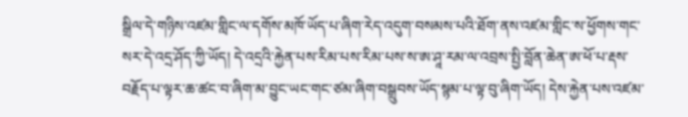སྒྲིལ་དེ་གཉིས་འཛམ་གླིང་ལ་དགོས་མཁོ་ཡོད་པ་ཞིག་རེད་འདུག་བསམས་པའི་ཐོག་ནས་འཛམ་གླིང་ས་ཕྱོགས་གང་སར་དེ་འདྲ་ཤོད་ཀྱི་ཡོད། དེ་འདྲའི་རྐྱེན་པས་རིམ་པས་རིམ་པས་ས་ཨ་ཤཱ་རམ་ལ་འབྲས་སྤྱི་བློན་ཆེན་ཨ་ཕོ་པ་རྡས་བརྗོད་པ་ལྟར་ཆ་ཚང་བ་ཞིག་མ་བྱུང་ཡང་གང་ཙམ་ཞིག་བསྒྲུབས་ཡོད་སྙམ་པ་ལྟ་བུ་ཞིག་ཡོད། དེས་རྐྱེན་པས་འཛམ་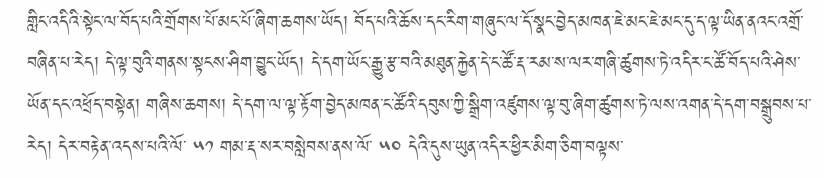གླིང་འདིའི་སྟེང་ལ་བོད་པའི་གྲོགས་པོ་མང་པོ་ཞིག་ཆགས་ཡོད། བོད་པའི་ཆོས་དང་རིག་གཞུང་ལ་དོ་སྣང་བྱེད་མཁན་ཇེ་མང་ཇེ་མང་དུ་ད་ལྟ་ཡིན་ནའང་འགྲོ་བཞིན་པ་རེད། དེ་ལྟ་བུའི་གནས་སྟངས་ཤིག་བྱུང་ཡོད། དེ་དག་ཡོང་རྒྱུ་རྩ་བའི་མཐུན་རྐྱེན་དེ་ང་ཚོ་རྡ་རམ་ས་ལར་གཞི་ཚུགས་ཏེ་འདིར་ང་ཚོ་བོད་པའི་ཤེས་ཡོན་དང་འཕྲོད་བསྟེན། གཞིས་ཆགས། དེ་དག་ལ་ལྟ་རྟོག་བྱེད་མཁན་ང་ཚོའི་དབུས་ཀྱི་སྒྲིག་འཛུགས་ལྟ་བུ་ཞིག་ཚུགས་ཏེ་ལས་འགན་དེ་དག་བསྒྲུབས་པ་རེད། དེར་བརྟེན་འདས་པའི་ལོ་ ༥༡ གམ་རྡ་སར་བསླེབས་ནས་ལོ་ ༥༠ དེའི་དུས་ཡུན་འདིར་ཕྱིར་མིག་ཅིག་བལྟས་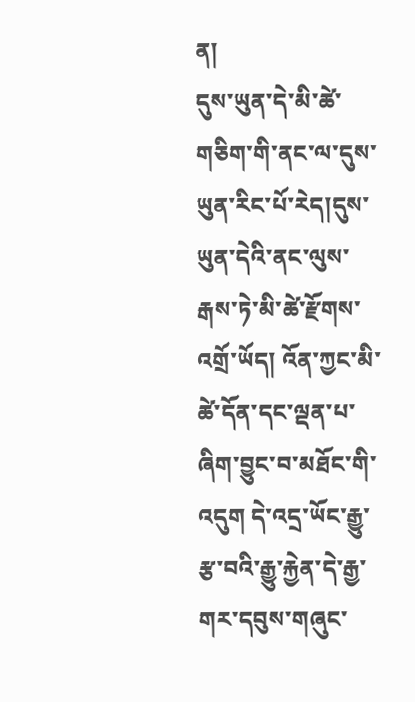ན།
དུས་ཡུན་དེ་མི་ཚེ་གཅིག་གི་ནང་ལ་དུས་ཡུན་རིང་པོ་རེད།དུས་ཡུན་དེའི་ནང་ལུས་རྒས་ཏེ་མི་ཚེ་རྫོགས་འགྲོ་ཡོད། འོན་ཀྱང་མི་ཚེ་དོན་དང་ལྡན་པ་ཞིག་བྱུང་བ་མཐོང་གི་འདུག དེ་འདྲ་ཡོང་རྒྱུ་རྩ་བའི་རྒྱུ་རྐྱེན་དེ་རྒྱ་གར་དབུས་གཞུང་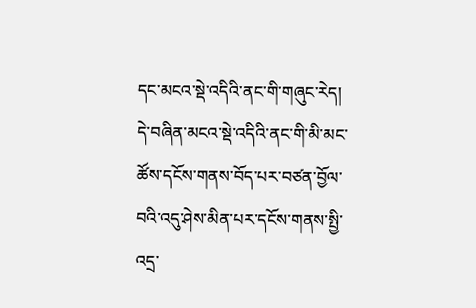དང་མངའ་སྡེ་འདིའི་ནང་གི་གཞུང་རེད། དེ་བཞིན་མངའ་སྡེ་འདིའི་ནང་གི་མི་མང་ཚོས་དངོས་གནས་བོད་པར་བཙན་བྱོལ་བའི་འདུ་ཤེས་མིན་པར་དངོས་གནས་སྤྱི་འདྲ་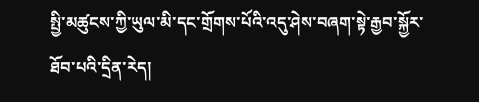སྤྱི་མཚུངས་ཀྱི་ཡུལ་མི་དང་གྲོགས་པོའི་འདུ་ཤེས་བཞག་སྟེ་རྒྱབ་སྐྱོར་ཐོབ་པའི་དྲིན་རེད།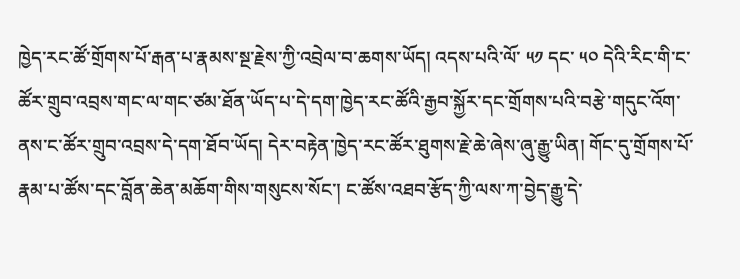ཁྱེད་རང་ཚོ་གྲོགས་པོ་རྒན་པ་རྣམས་སྔ་རྗེས་ཀྱི་འབྲེལ་བ་ཆགས་ཡོད། འདས་པའི་ལོ་ ༥༡ དང་ ༥༠ དེའི་རིང་གི་ང་ཚོར་གྲུབ་འབྲས་གང་ལ་གང་ཙམ་ཐོན་ཡོད་པ་དེ་དག་ཁྱེད་རང་ཚོའི་རྒྱབ་སྐྱོར་དང་གྲོགས་པའི་བརྩེ་གདུང་འོག་ནས་ང་ཚོར་གྲུབ་འབྲས་དེ་དག་ཐོབ་ཡོད། དེར་བརྟེན་ཁྱེད་རང་ཚོར་ཐུགས་རྗེ་ཆེ་ཞེས་ཞུ་རྒྱུ་ཡིན། གོང་དུ་གྲོགས་པོ་རྣམ་པ་ཚོས་དང་བློན་ཆེན་མཆོག་གིས་གསུངས་སོང་། ང་ཚོས་འཐབ་རྩོད་ཀྱི་ལས་ཀ་བྱེད་རྒྱུ་དེ་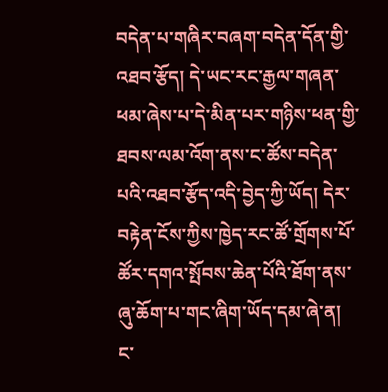བདེན་པ་གཞིར་བཞག་བདེན་དོན་གྱི་འཐབ་རྩོད། དེ་ཡང་རང་རྒྱལ་གཞན་ཕམ་ཞེས་པ་དེ་མིན་པར་གཉིས་ཕན་གྱི་ཐབས་ལམ་འོག་ནས་ང་ཚོས་བདེན་པའི་འཐབ་རྩོད་འདི་བྱེད་ཀྱི་ཡོད། དེར་བརྟེན་ངོས་ཀྱིས་ཁྱེད་རང་ཚོ་གྲོགས་པོ་ཚོར་དགའ་སྤོབས་ཆེན་པོའི་ཐོག་ནས་ཞུ་ཆོག་པ་གང་ཞིག་ཡོད་དམ་ཞེ་ན། ང་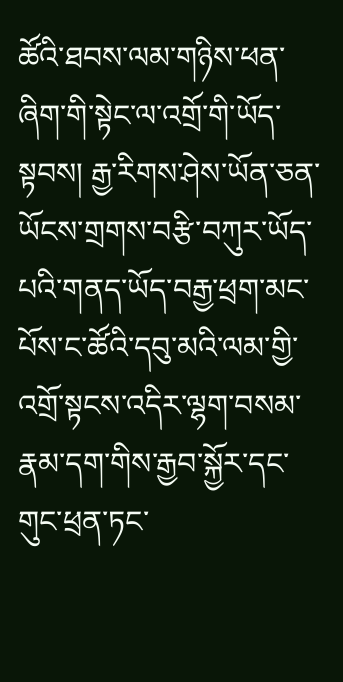ཚོའི་ཐབས་ལམ་གཉིས་ཕན་ཞིག་གི་སྟེང་ལ་འགྲོ་གི་ཡོད་སྟབས། རྒྱ་རིགས་ཤེས་ཡོན་ཅན་ཡོངས་གྲགས་བརྩི་བཀུར་ཡོད་པའི་གནད་ཡོད་བརྒྱ་ཕྲག་མང་པོས་ང་ཚོའི་དབུ་མའི་ལམ་གྱི་འགྲོ་སྟངས་འདིར་ལྷག་བསམ་རྣམ་དག་གིས་རྒྱབ་སྐྱོར་དང་གུང་ཕྲན་ཏང་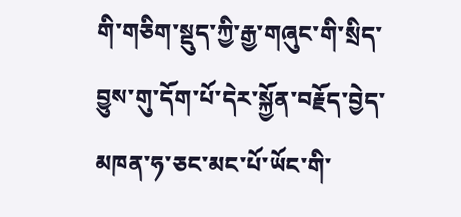གི་གཅིག་སྡུད་ཀྱི་རྒྱ་གཞུང་གི་སྲིད་བྱུས་གུ་དོག་པོ་དེར་སྐྱོན་བརྗོད་བྱེད་མཁན་ཧ་ཅང་མང་པོ་ཡོང་གི་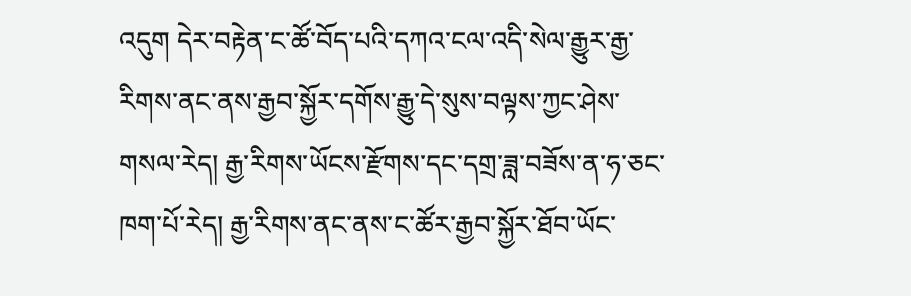འདུག དེར་བརྟེན་ང་ཚོ་བོད་པའི་དཀའ་ངལ་འདི་སེལ་རྒྱུར་རྒྱ་རིགས་ནང་ནས་རྒྱབ་སྐྱོར་དགོས་རྒྱུ་དེ་སུས་བལྟས་ཀྱང་ཤེས་གསལ་རེད། རྒྱ་རིགས་ཡོངས་རྫོགས་དང་དགྲ་ཟླ་བཟོས་ན་ཧ་ཅང་ཁག་པོ་རེད། རྒྱ་རིགས་ནང་ནས་ང་ཚོར་རྒྱབ་སྐྱོར་ཐོབ་ཡོང་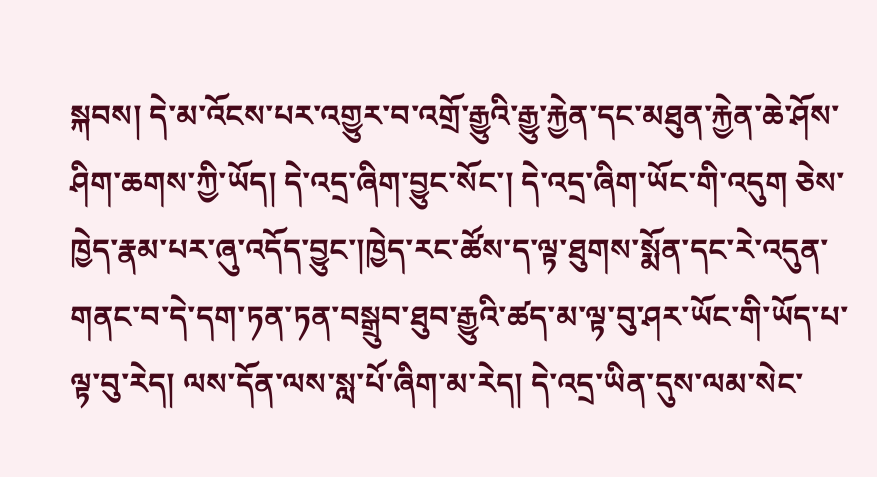སྐབས། དེ་མ་འོངས་པར་འགྱུར་བ་འགྲོ་རྒྱུའི་རྒྱུ་རྐྱེན་དང་མཐུན་རྐྱེན་ཆེ་ཤོས་ཤིག་ཆགས་ཀྱི་ཡོད། དེ་འདྲ་ཞིག་བྱུང་སོང་། དེ་འདྲ་ཞིག་ཡོང་གི་འདུག ཅེས་ཁྱེད་རྣམ་པར་ཞུ་འདོད་བྱུང་།ཁྱེད་རང་ཚོས་ད་ལྟ་ཐུགས་སྨོན་དང་རེ་འདུན་གནང་བ་དེ་དག་ཏན་ཏན་བསྒྲུབ་ཐུབ་རྒྱུའི་ཚད་མ་ལྟ་བུ་ཤར་ཡོང་གི་ཡོད་པ་ལྟ་བུ་རེད། ལས་དོན་ལས་སླ་པོ་ཞིག་མ་རེད། དེ་འདྲ་ཡིན་དུས་ལམ་སེང་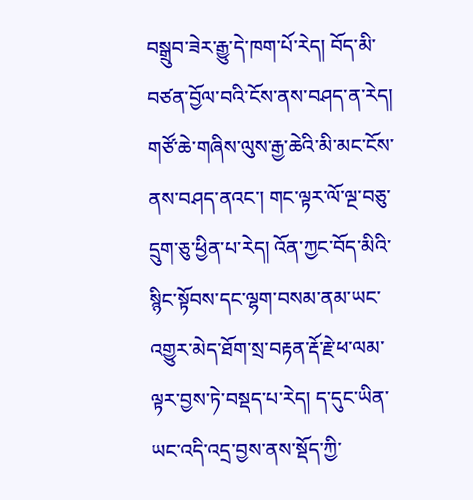བསྒྲུབ་ཟེར་རྒྱུ་དེ་ཁག་པོ་རེད། བོད་མི་བཙན་བྱོལ་བའི་ངོས་ནས་བཤད་ན་རེད། གཙོ་ཆེ་གཞིས་ལུས་རྒྱ་ཆེའི་མི་མང་ངོས་ནས་བཤད་ནའང་། གང་ལྟར་ལོ་ལྔ་བཅུ་དྲུག་ཅུ་ཕྱིན་པ་རེད། འོན་ཀྱང་བོད་མིའི་སྙིང་སྟོབས་དང་ལྷག་བསམ་ནམ་ཡང་འགྱུར་མེད་ཐོག་སྲ་བརྟན་རྡོ་རྗེ་ཕ་ལམ་ལྟར་བྱས་ཏེ་བསྡད་པ་རེད། ད་དུང་ཡིན་ཡང་འདི་འདྲ་བྱས་ནས་སྡོད་ཀྱི་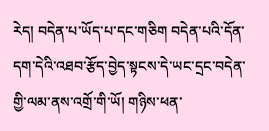རེད། བདེན་པ་ཡོད་པ་དང་གཅིག བདེན་པའི་དོན་དག་དེའི་འཐབ་རྩོད་བྱེད་སྟངས་དེ་ཡང་དྲང་བདེན་གྱི་ལམ་ནས་འགྲོ་གི་ཡོ། གཉིས་ཕན་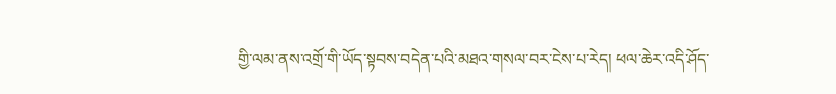གྱི་ལམ་ནས་འགྲོ་གི་ཡོད་སྟབས་བདེན་པའི་མཐའ་གསལ་བར་ངེས་པ་རེད། ཕལ་ཆེར་འདི་ཤོད་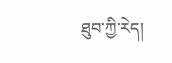ཐུབ་ཀྱི་རེད།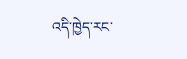འདི་ཁྱེད་རང་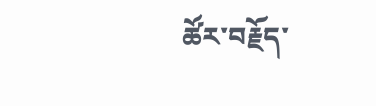ཚོར་བརྗོད་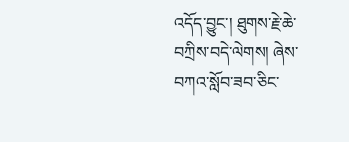འདོད་བྱུང་། ཐུགས་རྗེ་ཆེ་བཀྲིས་བདེ་ལེགས། ཞེས་བཀའ་སློབ་ཟབ་ཅིང་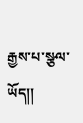རྒྱས་པ་སྩལ་ཡོད།།